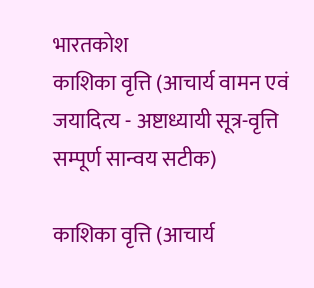भारतकोश
काशिका वृत्ति (आचार्य वामन एवं जयादित्य - अष्टाध्यायी सूत्र-वृत्ति सम्पूर्ण सान्वय सटीक)

काशिका वृत्ति (आचार्य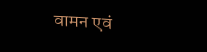वामन एवं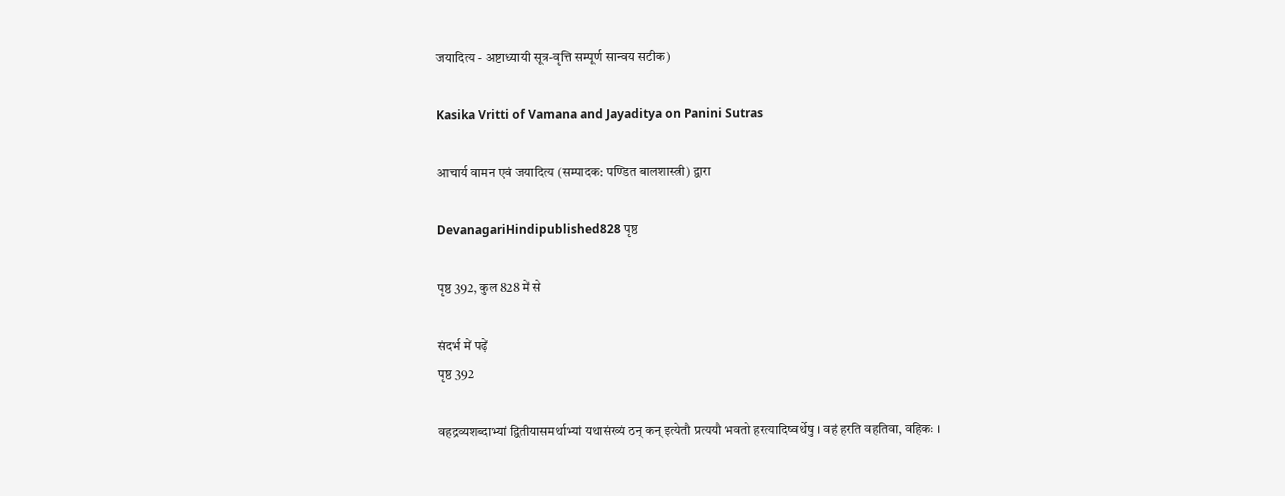जयादित्य - अष्टाध्यायी सूत्र-वृत्ति सम्पूर्ण सान्वय सटीक)

Kasika Vritti of Vamana and Jayaditya on Panini Sutras

आचार्य वामन एवं जयादित्य (सम्पादक: पण्डित बालशास्त्री) द्वारा

DevanagariHindipublished828 पृष्ठ

पृष्ठ 392, कुल 828 में से

संदर्भ में पढ़ें
पृष्ठ 392

वहद्रव्यशब्दाभ्यां द्वितीयासमर्थाभ्यां यथासंख्यं ठन् कन् इत्येतौ प्रत्ययौ भवतो हरत्यादिष्वर्थेषु । वहं हरति वहतिवा, वहिकः ।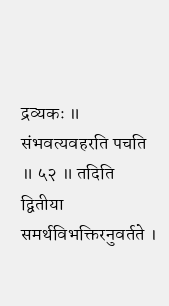द्रव्यकः ॥ संभवत्यवहरति पचति ॥ ५२ ॥ तदिति द्वितीया समर्थविभक्तिरनुवर्तते ।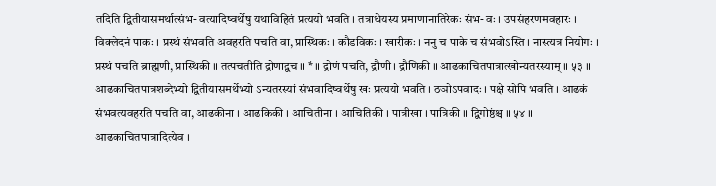तदिति द्वितीयासमर्थात्संभ- वत्यादिष्वर्थेषु यथाविहितं प्रत्ययो भवति । तत्राधेयस्य प्रमाणानातिरेकः संभ- वः । उपसंहरणमवहारः । विक्लेदनं पाकः । प्रस्थं संभवति अवहरति पचति वा, प्रास्थिकः । कौडविकः । खारीकः । ननु च पाके च संभवोऽस्ति । नास्त्यत्र नियोगः । प्रस्थं पचति ब्राह्मणी, प्रास्थिकी ॥ तत्पचतीति द्रोणाद्वच ॥ * ॥ द्रोणं पचति, द्रौणी । द्रौणिकी ॥ आढकाचितपात्रात्खोन्यतरस्याम् ॥ ५३ ॥ आढकाचितपात्रशब्देभ्यो द्वितीयासमर्थेभ्यो ऽन्यतरस्यां संभवादिष्वर्थेषु खः प्रत्ययो भवति । ठञोऽपवादः । पक्षे सोपि भवति । आढकं संभवत्यवहरति पचति वा, आढकीना । आढकिकी । आचितीना । आचितिकी । पात्रीखा । पात्रिकी ॥ द्विगोष्ठंश्च ॥ ५४ ॥ आढकाचितपात्रादित्येव ।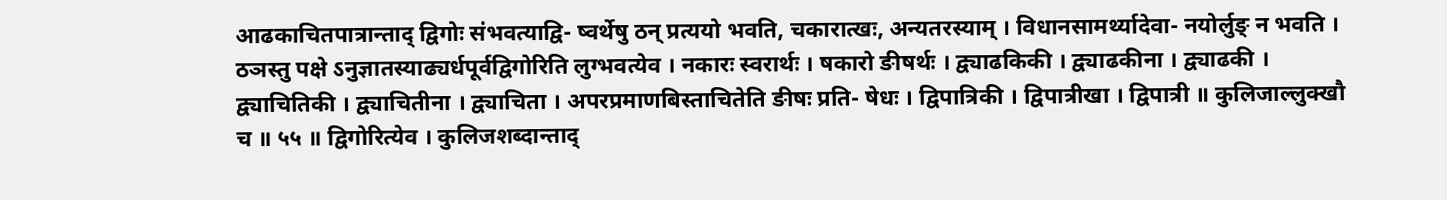आढकाचितपात्रान्ताद् द्विगोः संभवत्याद्वि- ष्वर्थेषु ठन् प्रत्ययो भवति, चकारात्खः, अन्यतरस्याम् । विधानसामर्थ्यादेवा- नयोर्लुङ् न भवति । ठञस्तु पक्षे ऽनुज्ञातस्याढ्यर्धपूर्वद्विगोरिति लुग्भवत्येव । नकारः स्वरार्थः । षकारो ङीषर्थः । द्व्याढकिकी । द्व्याढकीना । द्व्याढकी । द्व्याचितिकी । द्व्याचितीना । द्व्याचिता । अपरप्रमाणबिस्ताचितेति ङीषः प्रति- षेधः । द्विपात्रिकी । द्विपात्रीखा । द्विपात्री ॥ कुलिजाल्लुक्खौ च ॥ ५५ ॥ द्विगोरित्येव । कुलिजशब्दान्ताद्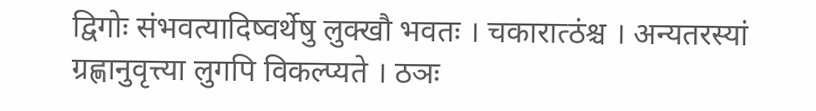द्विगोः संभवत्यादिष्वर्थेषु लुक्खौ भवतः । चकारात्ठंश्च । अन्यतरस्यां ग्रह्णानुवृत्त्या लुगपि विकल्प्यते । ठञः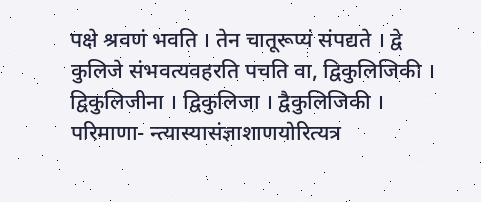पक्षे श्रवणं भवति । तेन चातूरूप्यं संपद्यते । द्वे कुलिजे संभवत्यवहरति पचति वा, द्विकुलिजिकी । द्विकुलिजीना । द्विकुलिजा । द्वैकुलिजिकी । परिमाणा- न्त्यास्यासंज्ञाशाणयोरित्यत्र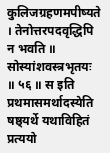कुलिजग्रहणमपीष्यते । तेनोत्तरपदवृद्धिपि न भवति ॥ सोस्यांशवस्त्रभृतयः ॥ ५६ ॥ स इति प्रथमासमर्थादस्येति षष्ठ्यर्थे यथाविहितं प्रत्ययो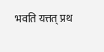भवति यत्तत् प्रथ